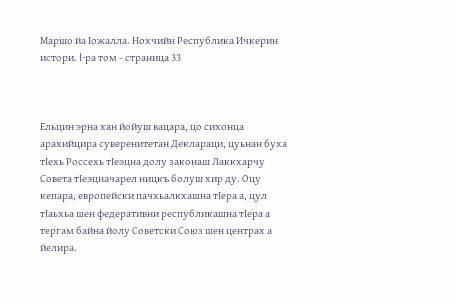Маршо йа Iожалла. Нохчийн Республика Ичкерин истори. I-ра том - страница 33



Ельцин эрна хан йойуш вацара, цо сихонца арахийцира суверенитетан Деклараци, цуьнан буха тIехь Россехь тIеэцна долу законаш Лаккхарчу Совета тIеэцначарел ницкъ болуш хир ду. Оцу кепара, европейски пачхьалкхашна тIера а, цул тIаьхьа шен федеративни республикашна тIера а тергам байна йолу Советски Союз шен центрах а йелира.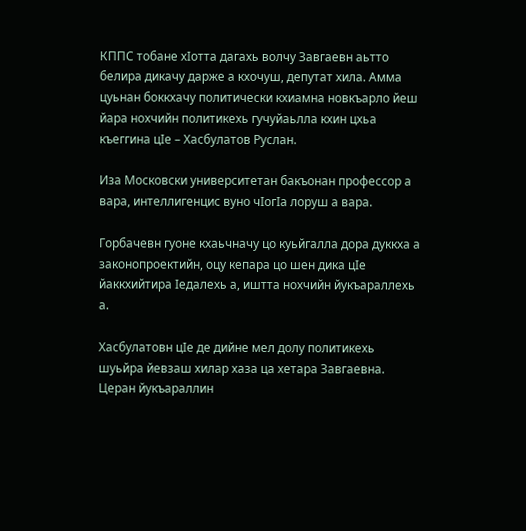КППС тобане хIотта дагахь волчу Завгаевн аьтто белира дикачу дарже а кхочуш, депутат хила. Амма цуьнан боккхачу политически кхиамна новкъарло йеш йара нохчийн политикехь гучуйаьлла кхин цхьа къеггина цIе – Хасбулатов Руслан.

Иза Московски университетан бакъонан профессор а вара, интеллигенцис вуно чIогIа лоруш а вара.

Горбачевн гуоне кхаьчначу цо куьйгалла дора дуккха а законопроектийн, оцу кепара цо шен дика цIе йаккхийтира Iедалехь а, иштта нохчийн йукъараллехь а.

Хасбулатовн цIе де дийне мел долу политикехь шуьйра йевзаш хилар хаза ца хетара Завгаевна. Церан йукъараллин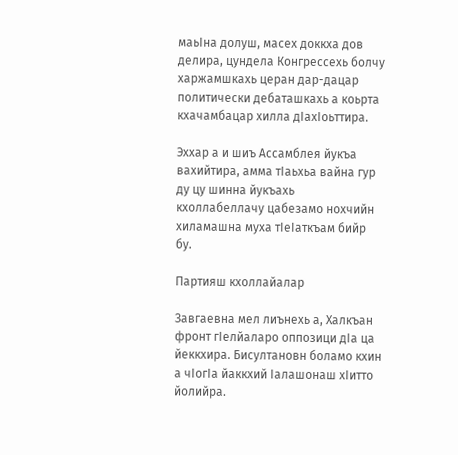маьIна долуш, масех доккха дов делира, цундела Конгрессехь болчу харжамшкахь церан дар-дацар политически дебаташкахь а коьрта кхачамбацар хилла дIахIоьттира.

Эххар а и шиъ Ассамблея йукъа вахийтира, амма тIаьхьа вайна гур ду цу шинна йукъахь кхоллабеллачу цабезамо нохчийн хиламашна муха тIеIаткъам бийр бу.

Партияш кхоллайалар

Завгаевна мел лиънехь а, Халкъан фронт гIелйаларо оппозици дIа ца йеккхира. Бисултановн боламо кхин а чIогIа йаккхий Iалашонаш хIитто йолийра.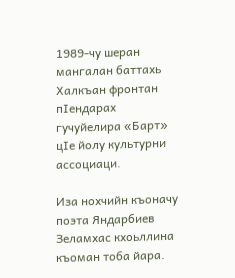1989-чу шеран мангалан баттахь Халкъан фронтан пIендарах гучуйелира «Барт» цIе йолу культурни ассоциаци.

Иза нохчийн къоначу поэта Яндарбиев Зеламхас кхоьллина къоман тоба йара.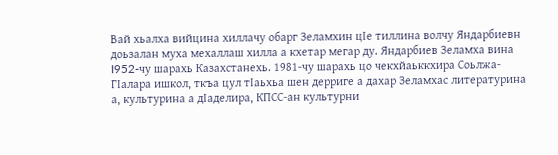Вай хьалха вийцина хиллачу обарг Зеламхин цIе тиллина волчу Яндарбиевн доьзалан муха мехаллаш хилла а кхетар мегар ду. Яндарбиев Зеламха вина I952-чу шарахь Казахстанехь. 1981-чу шарахь цо чекхйаьккхира Соьлжа-ГIалара ишкол, ткъа цул тIаьхьа шен дерриге а дахар Зеламхас литературина а, культурина а дIаделира, КПСС-ан культурни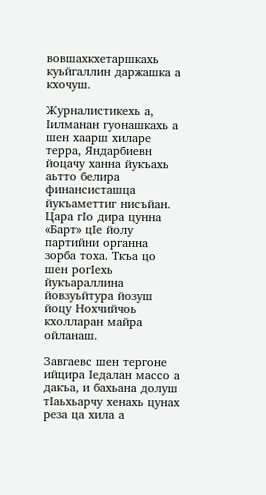вовшахкхетаршкахь куьйгаллин даржашка а кхочуш.

Журналистикехь а, Iилманан гуонашкахь а шен хаарш хиларе терра, Яндарбиевн йоцачу ханна йукъахь аьтто белира финансисташца йукъаметтиг нисъйан. Цара гIо дира цунна «Барт» цIе йолу партийни органна зорба тоха. Ткъа цо шен рогIехь йукъараллина йовзуьйтура йозуш йоцу Нохчийчоь кхолларан майра ойланаш.

Завгаевс шен тергоне ийцира Iедалан массо а дакъа, и бахьана долуш тIаьхьарчу хенахь цунах реза ца хила а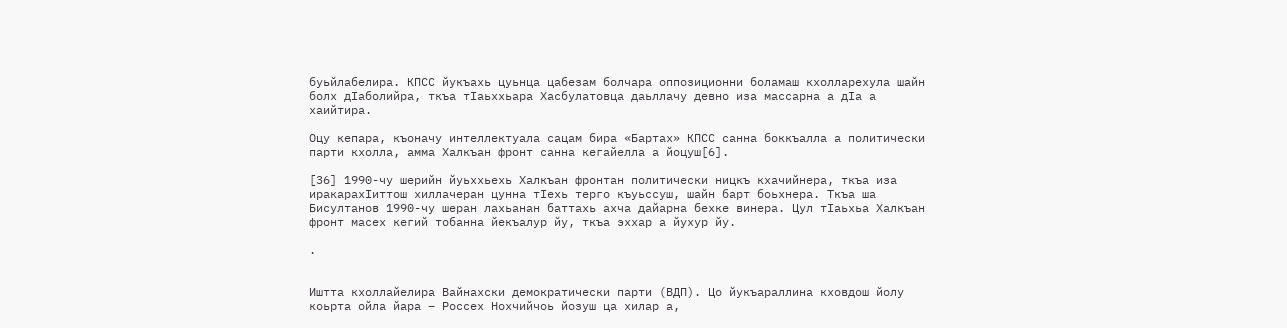буьйлабелира. КПСС йукъахь цуьнца цабезам болчара оппозиционни боламаш кхолларехула шайн болх дIаболийра, ткъа тIаьххьара Хасбулатовца даьллачу девно иза массарна а дIа а хаийтира.

Оцу кепара, къоначу интеллектуала сацам бира «Бартах» КПСС санна боккъалла а политически парти кхолла, амма Халкъан фронт санна кегайелла а йоцуш[6].

[36] 1990-чу шерийн йуьххьехь Халкъан фронтан политически ницкъ кхачийнера, ткъа иза иракарахIиттош хиллачеран цунна тIехь терго къуьссуш, шайн барт боьхнера. Ткъа ша Бисултанов 1990-чу шеран лахьанан баттахь ахча дайарна бехке винера. Цул тIаьхьа Халкъан фронт масех кегий тобанна йекъалур йу, ткъа эххар а йухур йу.

.


Иштта кхоллайелира Вайнахски демократически парти (ВДП). Цо йукъараллина кховдош йолу коьрта ойла йара – Россех Нохчийчоь йозуш ца хилар а,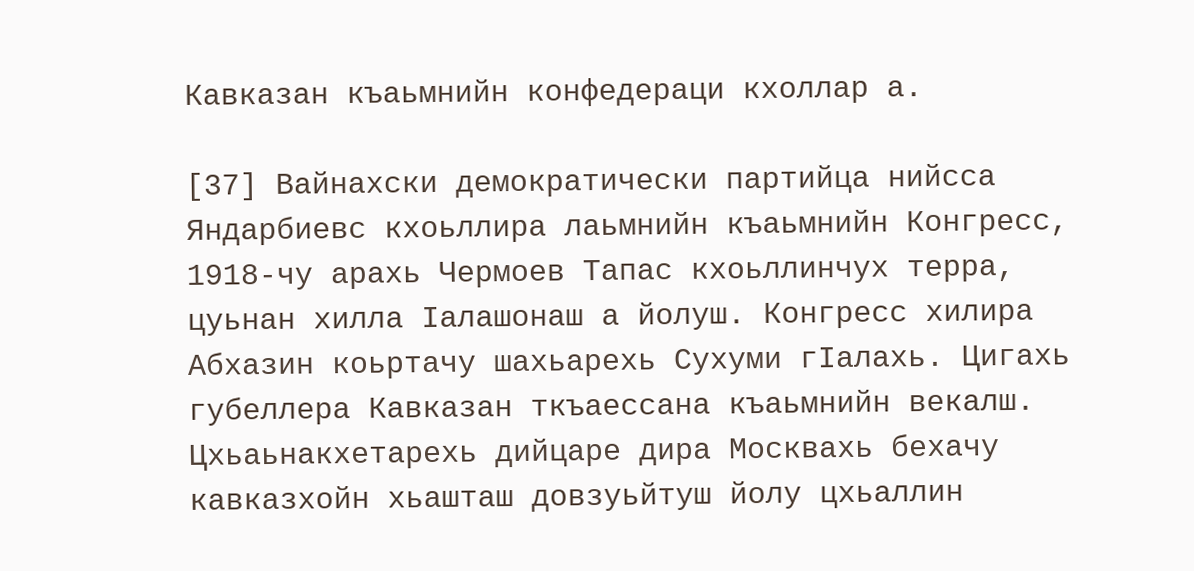Кавказан къаьмнийн конфедераци кхоллар а.

[37] Вайнахски демократически партийца нийсса Яндарбиевс кхоьллира лаьмнийн къаьмнийн Конгресс, 1918-чу арахь Чермоев Тапас кхоьллинчух терра, цуьнан хилла Iалашонаш а йолуш. Конгресс хилира Абхазин коьртачу шахьарехь Сухуми гIалахь. Цигахь губеллера Кавказан ткъаессана къаьмнийн векалш. Цхьаьнакхетарехь дийцаре дира Москвахь бехачу кавказхойн хьашташ довзуьйтуш йолу цхьаллин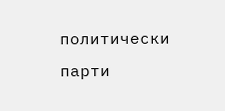политически парти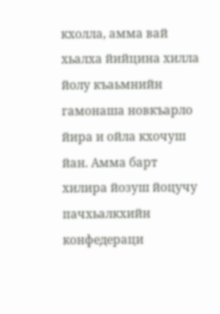кхолла, амма вай хьалха йийцина хилла йолу къаьмнийн гамонаша новкъарло йира и ойла кхочуш йан. Амма барт хилира йозуш йоцучу пачхьалкхийн конфедераци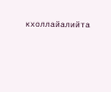кхоллайалийта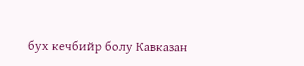бух кечбийр болу Кавказан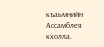къаьмнийн Ассамблея кхолла.